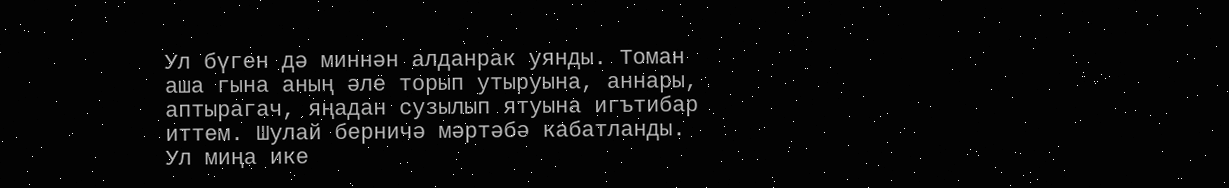Ул бүген дә миннән алданрак уянды. Томан аша гына аның әле торып утыруына, аннары, аптырагач, яңадан сузылып ятуына игътибар иттем. Шулай берничә мәртәбә кабатланды.
Ул миңа ике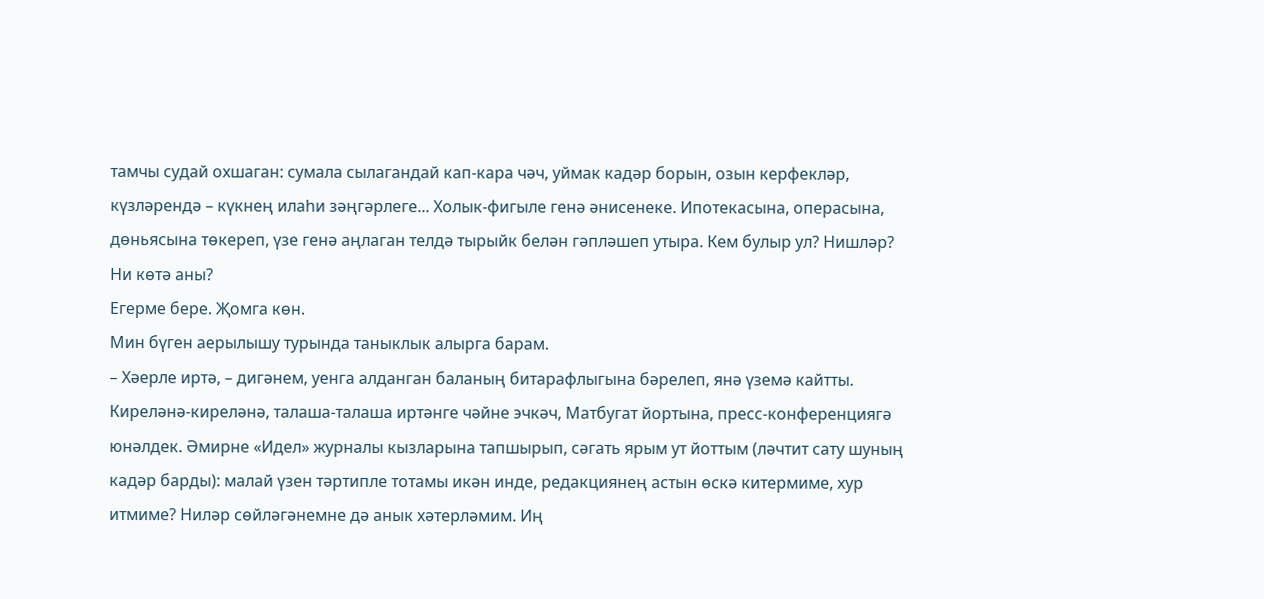тамчы судай охшаган: сумала сылагандай кап-кара чәч, уймак кадәр борын, озын керфекләр, күзләрендә – күкнең илаһи зәңгәрлеге... Холык-фигыле генә әнисенеке. Ипотекасына, операсына, дөньясына төкереп, үзе генә аңлаган телдә тырыйк белән гәпләшеп утыра. Кем булыр ул? Нишләр? Ни көтә аны?
Егерме бере. Җомга көн.
Мин бүген аерылышу турында таныклык алырга барам.
– Хәерле иртә, – дигәнем, уенга алданган баланың битарафлыгына бәрелеп, янә үземә кайтты. Киреләнә-киреләнә, талаша-талаша иртәнге чәйне эчкәч, Матбугат йортына, пресс-конференциягә юнәлдек. Әмирне «Идел» журналы кызларына тапшырып, сәгать ярым ут йоттым (ләчтит сату шуның кадәр барды): малай үзен тәртипле тотамы икән инде, редакциянең астын өскә китермиме, хур итмиме? Ниләр сөйләгәнемне дә анык хәтерләмим. Иң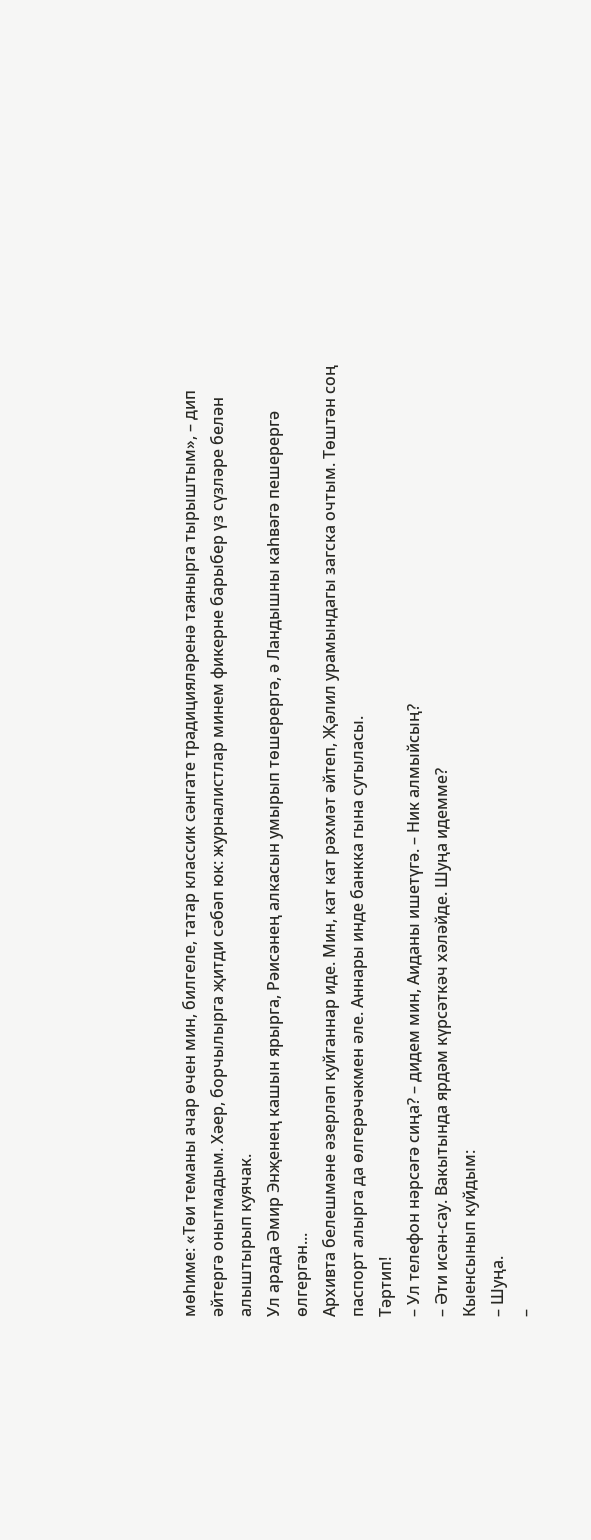мөһиме: «Төи теманы ачар өчен мин, билгеле, татар классик сәнгате традицияләренә таянырга тырыштым», – дип әйтергә онытмадым. Хәер, борчылырга җитди сәбәп юк: журналистлар минем фикерне барыбер үз сүзләре белән алыштырып куячак.
Ул арада Әмир Энҗенең кашын ярырга, Рәисәнең алкасын умырып төшерергә, ә Ландышны каһвәгә пешерергә өлгергән...
Архивта белешмәне әзерләп куйганнар иде. Мин, кат кат рәхмәт әйтеп, Җәлил урамындагы загска очтым. Төштән соң паспорт алырга да өлгерәчәкмен әле. Аннары инде банкка гына сугыласы.
Тәртип!
– Ул телефон нәрсәгә сиңа? – дидем мин, Аиданы ишетүгә. – Ник алмыйсың?
– Әти исән-сау. Вакытында ярдәм күрсәткәч хәләйде. Шуңа идемме?
Кыенсынып куйдым:
– Шуңа.
–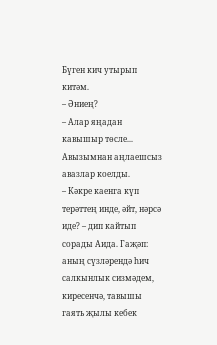Бүген кич утырып китәм.
– Әниең?
– Алар яңадан кавышыр төсле...
Авызымнан аңлаешсыз авазлар коелды.
– Кәкре каенга күп терәттең инде, әйт, нәрсә иде? – дип кайтып сорады Аида. Гаҗәп: аның сүзләрендә һич салкынлык сизмәдем, киресенчә, тавышы гаять җылы кебек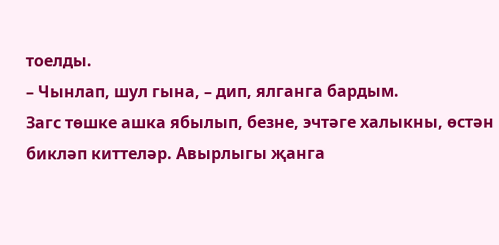тоелды.
– Чынлап, шул гына, – дип, ялганга бардым.
Загс төшке ашка ябылып, безне, эчтәге халыкны, өстән бикләп киттеләр. Авырлыгы җанга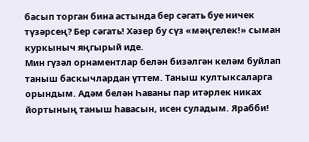басып торган бина астында бер сәгать буе ничек түзәрсең? Бер сәгать! Хәзер бу сүз «мәңгелек!» сыман куркыныч яңгырый иде.
Мин гүзәл орнаментлар белән бизәлгән келәм буйлап таныш баскычлардан үттем. Таныш култыксаларга орындым. Адәм белән Һаваны пар итәрлек никах йортының таныш һавасын, исен суладым. Ярабби!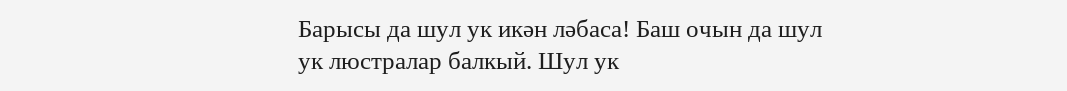Барысы да шул ук икән ләбаса! Баш очын да шул ук люстралар балкый. Шул ук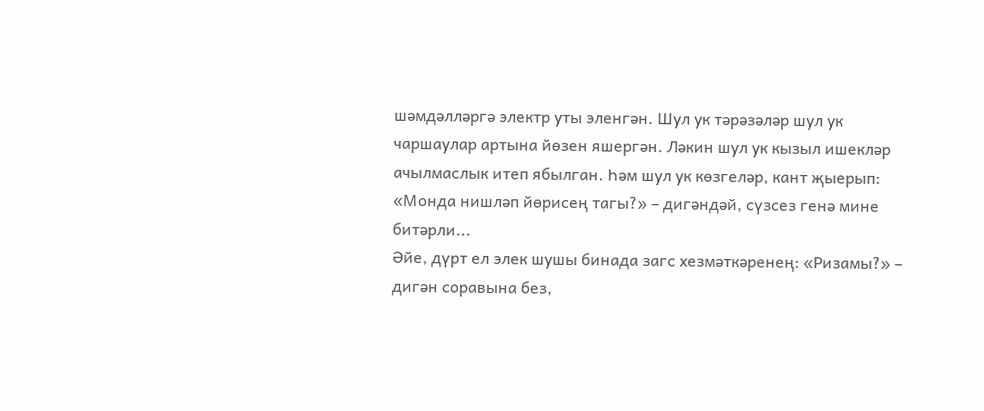шәмдәлләргә электр уты эленгән. Шул ук тәрәзәләр шул ук чаршаулар артына йөзен яшергән. Ләкин шул ук кызыл ишекләр ачылмаслык итеп ябылган. Һәм шул ук көзгеләр, кант җыерып: «Монда нишләп йөрисең тагы?» – дигәндәй, сүзсез генә мине битәрли...
Әйе, дүрт ел элек шушы бинада загс хезмәткәренең: «Ризамы?» – дигән соравына без,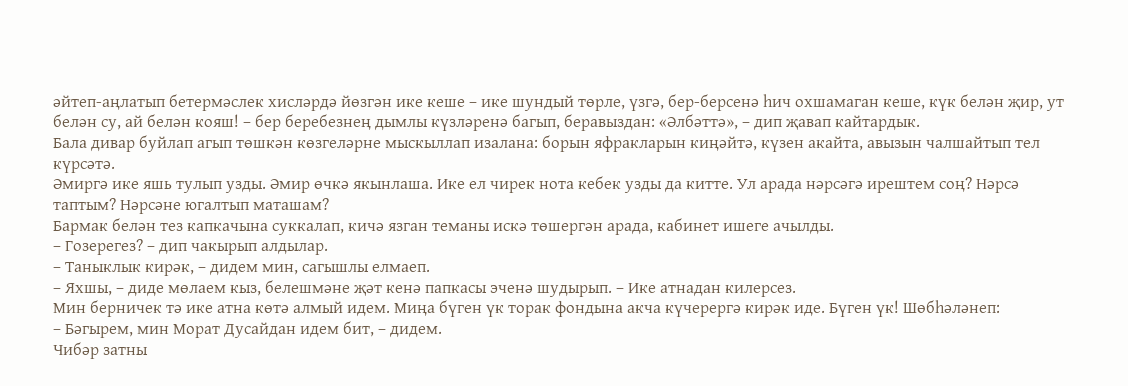әйтеп-аңлатып бетермәслек хисләрдә йөзгән ике кеше – ике шундый төрле, үзгә, бер-берсенә һич охшамаган кеше, күк белән җир, ут белән су, ай белән кояш! – бер беребезнең дымлы күзләренә багып, беравыздан: «Әлбәттә», – дип җавап кайтардык.
Бала дивар буйлап агып төшкән көзгеләрне мыскыллап изалана: борын яфракларын киңәйтә, күзен акайта, авызын чалшайтып тел күрсәтә.
Әмиргә ике яшь тулып узды. Әмир өчкә якынлаша. Ике ел чирек нота кебек узды да китте. Ул арада нәрсәгә ирештем соң? Нәрсә таптым? Нәрсәне югалтып маташам?
Бармак белән тез капкачына суккалап, кичә язган теманы искә төшергән арада, кабинет ишеге ачылды.
– Гозерегез? – дип чакырып алдылар.
– Таныклык кирәк, – дидем мин, сагышлы елмаеп.
– Яхшы, – диде мөлаем кыз, белешмәне җәт кенә папкасы эченә шудырып. – Ике атнадан килерсез.
Мин берничек тә ике атна көтә алмый идем. Миңа бүген үк торак фондына акча күчерергә кирәк иде. Бүген үк! Шөбһәләнеп:
– Бәгырем, мин Морат Дусайдан идем бит, – дидем.
Чибәр затны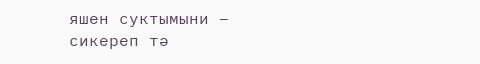яшен суктымыни – сикереп тә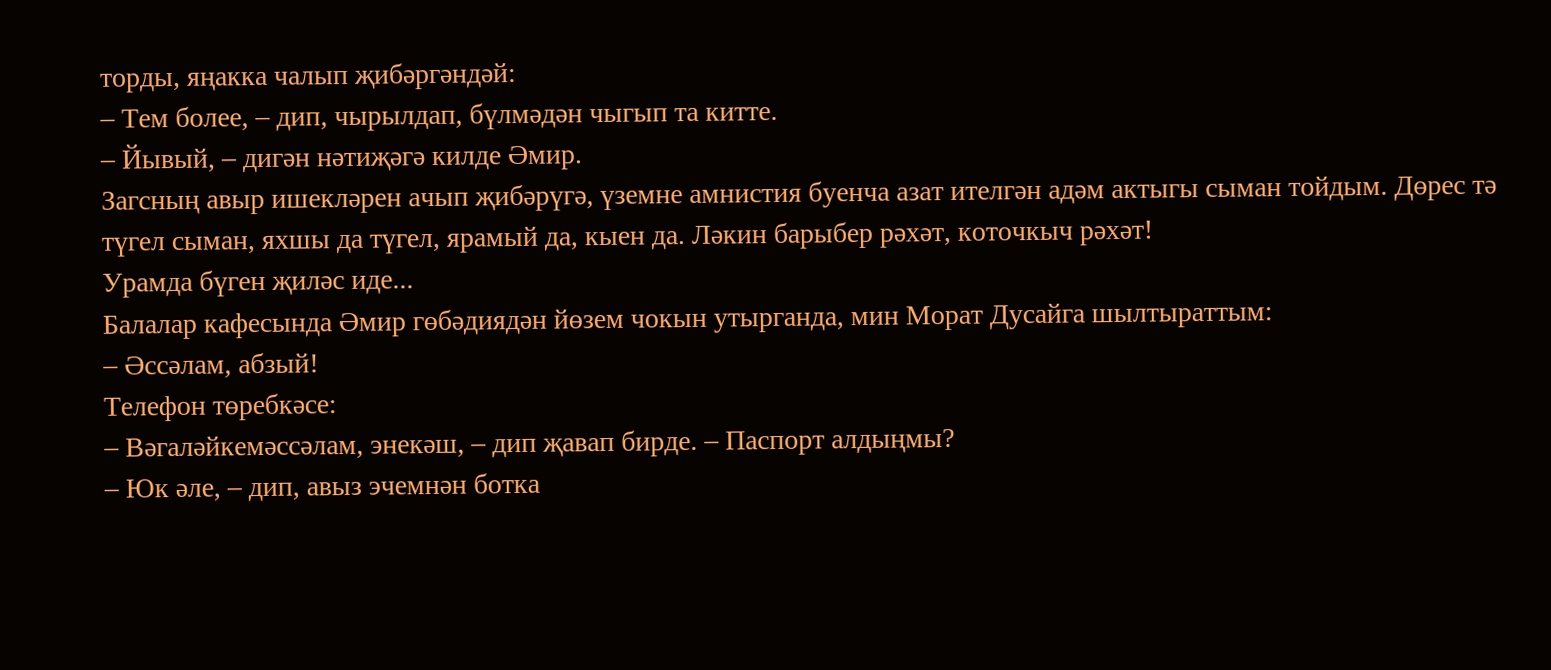торды, яңакка чалып җибәргәндәй:
– Тем более, – дип, чырылдап, бүлмәдән чыгып та китте.
– Йывый, – дигән нәтиҗәгә килде Әмир.
Загсның авыр ишекләрен ачып җибәрүгә, үземне амнистия буенча азат ителгән адәм актыгы сыман тойдым. Дөрес тә түгел сыман, яхшы да түгел, ярамый да, кыен да. Ләкин барыбер рәхәт, коточкыч рәхәт!
Урамда бүген җиләс иде...
Балалар кафесында Әмир гөбәдиядән йөзем чокын утырганда, мин Морат Дусайга шылтыраттым:
– Әссәлам, абзый!
Телефон төребкәсе:
– Вәгаләйкемәссәлам, энекәш, – дип җавап бирде. – Паспорт алдыңмы?
– Юк әле, – дип, авыз эчемнән ботка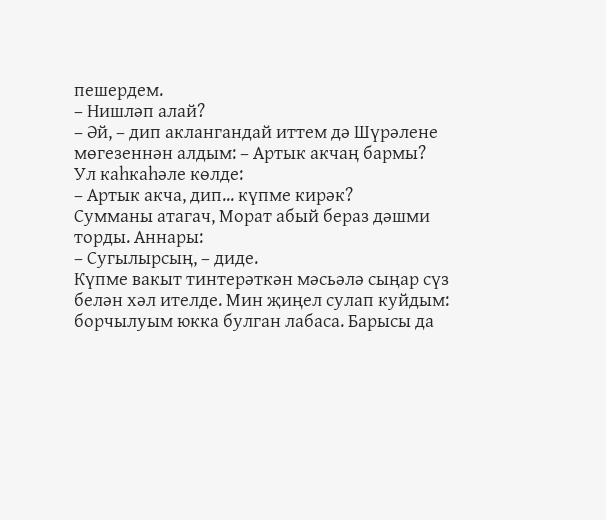пешердем.
– Нишләп алай?
– Әй, – дип аклангандай иттем дә Шүрәлене мөгезеннән алдым: – Артык акчаң бармы?
Ул каһкаһәле көлде:
– Артык акча, дип... күпме кирәк?
Сумманы атагач, Морат абый бераз дәшми торды. Аннары:
– Сугылырсың, – диде.
Күпме вакыт тинтерәткән мәсьәлә сыңар сүз белән хәл ителде. Мин җиңел сулап куйдым: борчылуым юкка булган лабаса. Барысы да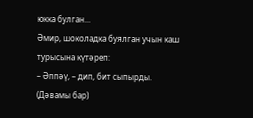юкка булган...
Әмир, шоколадка буялган учын каш турысына күтәреп:
– Әппәү, – дип, бит сыпырды.
(Дәвамы бар)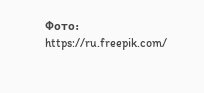Фото: https://ru.freepik.com/